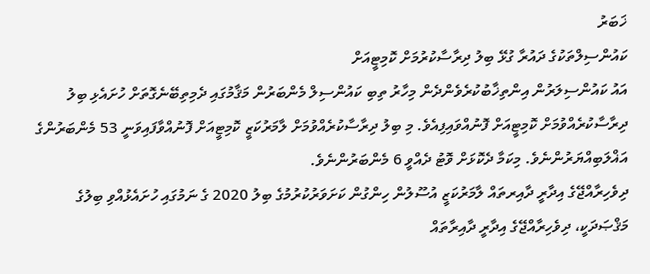ޚަބަރު
ކައުންސިލްތަކުގެ ދައުރާ ގުޅޭ ބިލު ދިރާސާކުރުމަށް ކޮމިޓީއަށް
އައު ކައުންސިލަރުން އިންތިޚާބުކުރެވެންދެން މިހާރު ތިބި ކައުންސިލް މެންބަރުން މަޤާމުގައި ދެމިތިބޭނެގޮތަށް ހުށައެޅި ބިލު ދިރާސާކުރެއްވުމަށް ކޮމިޓީއަށް ފޮނުއްވައިފިއެވެ. މި ބިލު ދިރާސާކުރެއްވުމަށް ލާމަރުކަޒީ ކޮމިޓީއަށް ފޮނުއްވާފައިވަނީ 53 މެންބަރުންގެ އަޣްލަބިއްޔަރުންނެވެ. މިކަމާ ދެކޮޅަށް ވޮޓު ދެއްވީ 6 މެންބަރުންނެވެ.
ދިވެހިރާއްޖޭގެ އިދާރީ ދާއިރތައް ލާމަރުކަޒީ އުސޫލުން ހިންގުން ކަށަވަރުކުރުމުގެ ބިލު 2020 ގެ ނަމުގައި ހުށައެޅުއްވި ބިލުގެ މަޤްޞަދަކީ، ދިވެހިރާއްޖޭގެ އިދާރީ ދާއިރާތައް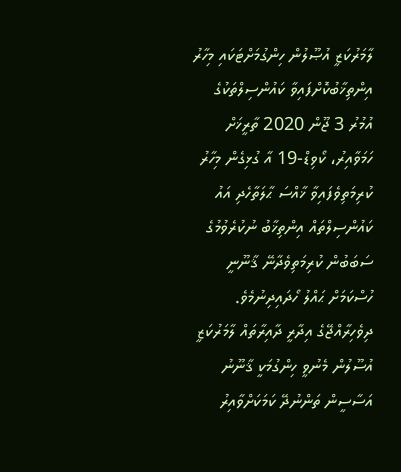ލާމަރުކަޒީ އުޞޫލުން ހިންގުމަށްޓަކައި މިހާރު އިންތިޚާބުކޮށްފައިވާ ކައުންސިލްތަކުގެ އުމުރު 3 ޖޫން 2020 ތާރީޚަށް ހަމަވާއިރު، ކޯވިޑް-19 އާ ގުޅިގެން މިހާރު ކުރިމަތިވެފައިވާ ޚާއްސަ ޙާލަތާހެދި އައު ކައުންސިލްތައް އިންތިޚާބު ނުކުރެވުމުގެ ސަބަބުން ކުރިމަތިވެދާނޭ ޤާނޫނީ ހުސްކަމަށް ޙައްލު ހޯދައިދިނުމެވެ.
ދިވެހިރާއްޖޭގެ އިދާރީ ދާއިރާތައް ލާމަރުކަޒީ އުސޫލުން މެނުވީ ހިންގުމަކީ ޤާނޫނު އަސާސީން ތަންނުދޭ ކަމަކަށްވާއިރު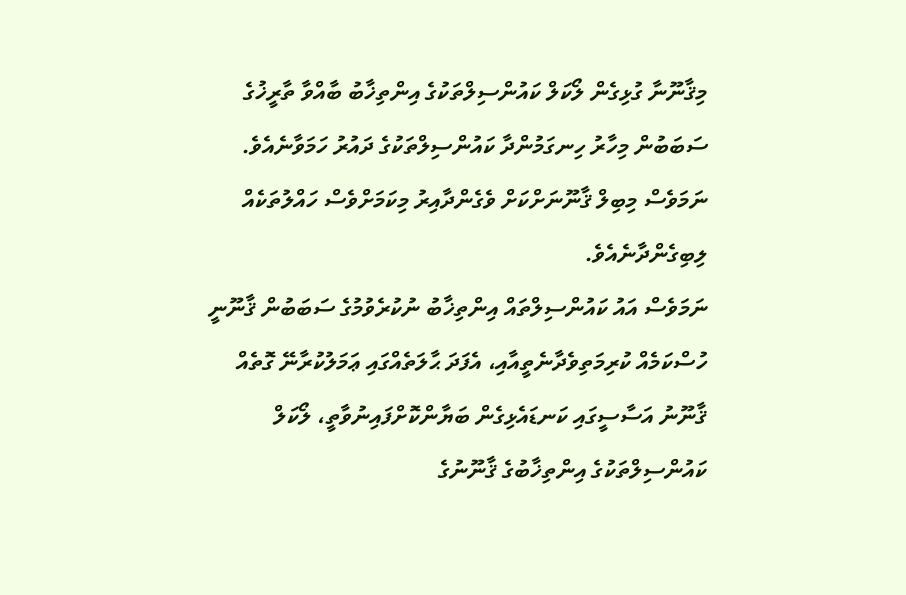މިޤާނޫނާ ގުޅިގެން ލޯކަލް ކައުންސިލްތަކުގެ އިންތިޚާބު ބާއްވާ ތާރީޚުގެ ސަބަބުން މިހާރު ހިނގަމުންދާ ކައުންސިލްތަކުގެ ދައުރު ހަމަވާނެއެވެ. ނަމަވެސް މިބިލް ޤާނޫނަށްކަށް ވެގެންދާއިރު މިކަމަށްވެސް ހައްލުތަކެއް ލިބިގެންދާނެއެވެ.
ނަމަވެސް އައު ކައުންސިލްތައް އިންތިޚާބު ނުކުރެވުމުގެ ސަބަބުން ޤާނޫނީ ހުސްކަމެއް ކުރިމަތިވެދާނެތީއާއި، އެފަދަ ޙާލަތެއްގައި ޢަމަލުކުރާނޭ ގޮތެއް ޤާނޫނު އަސާސީގައި ކަނޑައެޅިގެން ބަޔާންކޮށްފައިނުވާތީ، ލޯކަލް ކައުންސިލްތަކުގެ އިންތިޚާބުގެ ޤާނޫނުގެ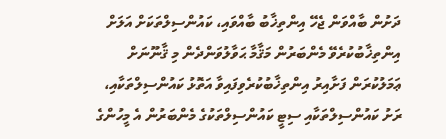ދަށުން ބާއްވަން ޖެހޭ އިންތިޚާބު ބާއްވައި، ކައުންސިލްތަކަށް އަލަށް އިންތިޚާބުކުރެވޭ މެންބަރުން މަޤާމާ ޙަވާލުވަންދެން މި ޤާނޫނަށް ޢަމަލުކުރަން ފަށާއިރު އިންތިޚާބުކުރެވިފައިވާ އަތޮޅު ކައުންސިލްތަކާއި، ރަށު ކައުންސިލްތަކާއި ސިޓީ ކައުންސިލްތަކުގެ މެންބަރުން އެ މީހުންގެ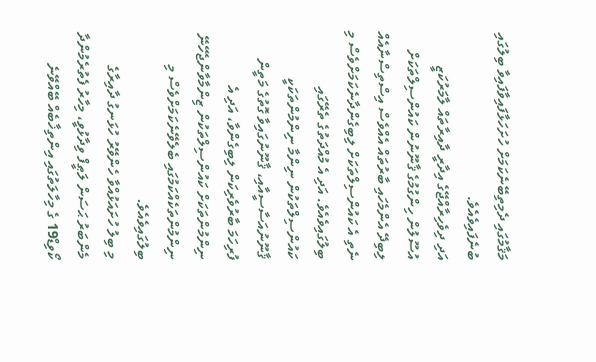މަޤާމުގައި ދެމިތިބޭނެކަމަށް ހުށަހަޅާފައިވާފައިވާ ބިލުގައި ބުނެފައިވެއެވެ.
އަދި ދިވެހިރާއްޖޭގެ އިދާރީ ދާއިރާތައް ލާމަރުކަޒީ އުސޫލުން ހިންގުމުގެ ޤާނޫނުން ކައުންސިލްތަކަށް ލިބިދޭ އެންމެހައި ބާރުތައް އެއްވެސް އިސްތިސްނާއެއް ނެތި އެ ކައުންސިލްތަކަށް ލިބިގެންދާނެކަމަށްވެސް މި ބިލުގައިވެއެވެ. އަދި އެ މުއްދަތުގެ ތެރޭގައި ކައުންސިލްތަކުން ނިންމާ ނިންމުންތަކަކީ ޤާނޫނުއަސާސީއާއި، ޤާނޫނުގައިވާ ގޮތުގެ މަތީން ފުރިހަމަ ބާރުވެރިކަން ލިބިގެންވާ، އަދި އެ ނިންމުންތަކަށް ކައުންސިލްތަކުން ޒިންމާވާންޖެހޭނޭ ނިންމުންތަކެއްކަމުގައި ބެލެވޭނެކަމަށްވެސް މި ބިލުގައިވެއެވެ.
މި ބިލު ހުށައަޅުއްވާ ހެންވޭރު ހުޅަނގު ދާއިރާގެ މެންބަރު ޙަސަން ލަޠީފް ވިދާޅުވީ، މިހާރު ފެތުރެމުންދާ ކޯވިޑް19 ގެ މިހާލަތުގައި އިންތިޚާބެއް ބޭއްވޭނެ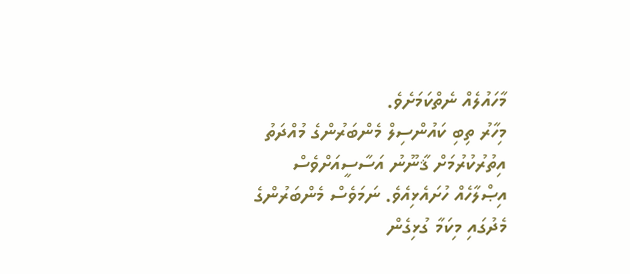މާހައުލެއް ނެތްކަމަށެވެ.
މިހާރު ތިބި ކައުންސިލް މެންބަރުންގެ މުއްދަތު އިތުރުކުރުމަށް ޤާނޫނު އަސާސީއަށްވެސް އިޞްލާހެއް ހުށައެޅިއެވެ. ނަމަވެސް މެންބަރުންގެ މެދުގައި މިކަމާ ގުޅިގެން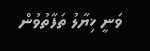ވަނީ ޚިޔާލު ތަފާތުވުން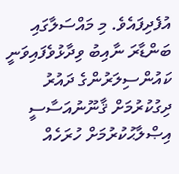އުފެދިފައެވެ. މި މައްސަލާގައި ބަންޑާރަ ނާއިބު ވިދާޅުވެފައިވަނީ ކައުންސިލަރުންގެ ދައުރު ދިގުކުރުމަށް ޤާނޫނުއަސާސީ އިޞްލާޙުކުރުމަށް ހުރަހެއް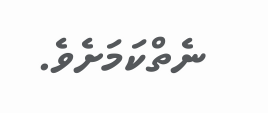ނެތްކަމަށެވެ.